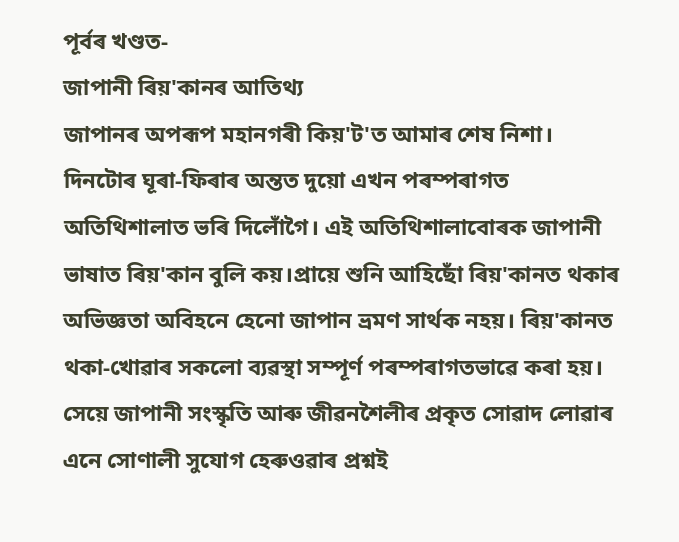পূৰ্বৰ খণ্ডত-
জাপানী ৰিয়'কানৰ আতিথ্য
জাপানৰ অপৰূপ মহানগৰী কিয়'ট'ত আমাৰ শেষ নিশা। দিনটোৰ ঘূৰা-ফিৰাৰ অন্তত দুয়ো এখন পৰম্পৰাগত অতিথিশালাত ভৰি দিলোঁগৈ। এই অতিথিশালাবোৰক জাপানী ভাষাত ৰিয়'কান বুলি কয়।প্ৰায়ে শুনি আহিছোঁ ৰিয়'কানত থকাৰ অভিজ্ঞতা অবিহনে হেনো জাপান ভ্ৰমণ সাৰ্থক নহয়। ৰিয়'কানত থকা-খোৱাৰ সকলো ব্যৱস্থা সম্পূৰ্ণ পৰম্পৰাগতভাৱে কৰা হয়। সেয়ে জাপানী সংস্কৃতি আৰু জীৱনশৈলীৰ প্ৰকৃত সোৱাদ লোৱাৰ এনে সোণালী সুযোগ হেৰুওৱাৰ প্ৰশ্নই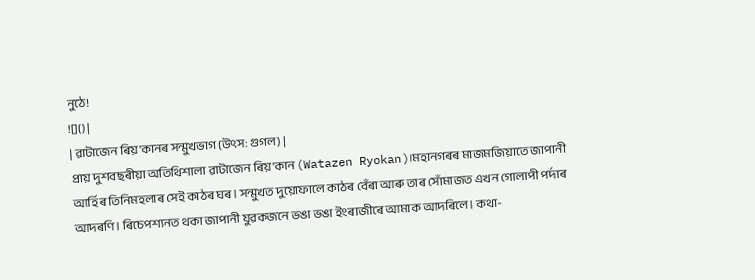নুঠে!
![]() |
| ৱাটাজেন ৰিয়'কানৰ সন্মুখভাগ (উৎস: গুগল) |
প্ৰায় দুশবছৰীয়া অতিথিশালা ৱাটাজেন ৰিয়'কান (Watazen Ryokan)।মহানগৰৰ মাজমজিয়াতে জাপানী আৰ্হিৰ তিনিমহলাৰ সেই কাঠৰ ঘৰ। সন্মুখত দুয়োফালে কাঠৰ বেঁৰা আৰু তাৰ সোঁমাজত এখন গোলাপী পৰ্দাৰ আদৰণি। ৰিচেপশ্যনত থকা জাপানী যুৱকজনে ভঙা ভঙা ইংৰাজীৰে আমাক আদৰিলে। কথা-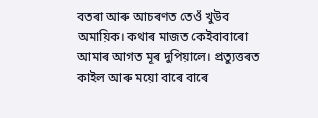বতৰা আৰু আচৰণত তেওঁ খুউব অমায়িক। কথাৰ মাজত কেইবাবাৰো আমাৰ আগত মূৰ দুপিয়ালে। প্ৰত্যুত্তৰত কাইল আৰু ময়ো বাৰে বাৰে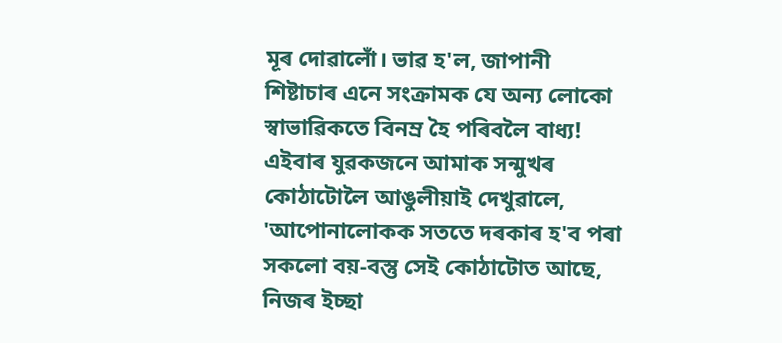মূৰ দোৱালোঁ। ভাৱ হ'ল, জাপানী শিষ্টাচাৰ এনে সংক্ৰামক যে অন্য লোকো স্বাভাৱিকতে বিনম্ৰ হৈ পৰিবলৈ বাধ্য!
এইবাৰ যুৱকজনে আমাক সন্মুখৰ কোঠাটোলৈ আঙুলীয়াই দেখুৱালে, 'আপোনালোকক সততে দৰকাৰ হ'ব পৰা সকলো বয়-বস্তু সেই কোঠাটোত আছে, নিজৰ ইচ্ছা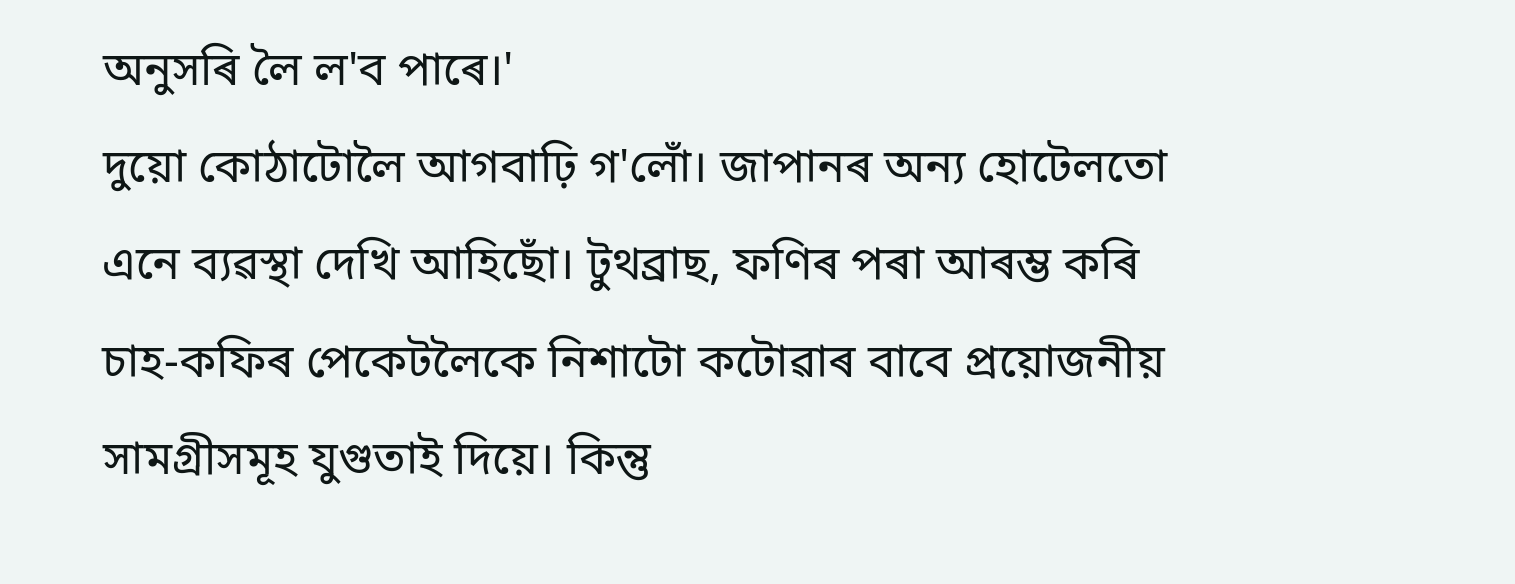অনুসৰি লৈ ল'ব পাৰে।'
দুয়ো কোঠাটোলৈ আগবাঢ়ি গ'লোঁ। জাপানৰ অন্য হোটেলতো এনে ব্যৱস্থা দেখি আহিছোঁ। টুথব্ৰাছ, ফণিৰ পৰা আৰম্ভ কৰি চাহ-কফিৰ পেকেটলৈকে নিশাটো কটোৱাৰ বাবে প্ৰয়োজনীয় সামগ্ৰীসমূহ যুগুতাই দিয়ে। কিন্তু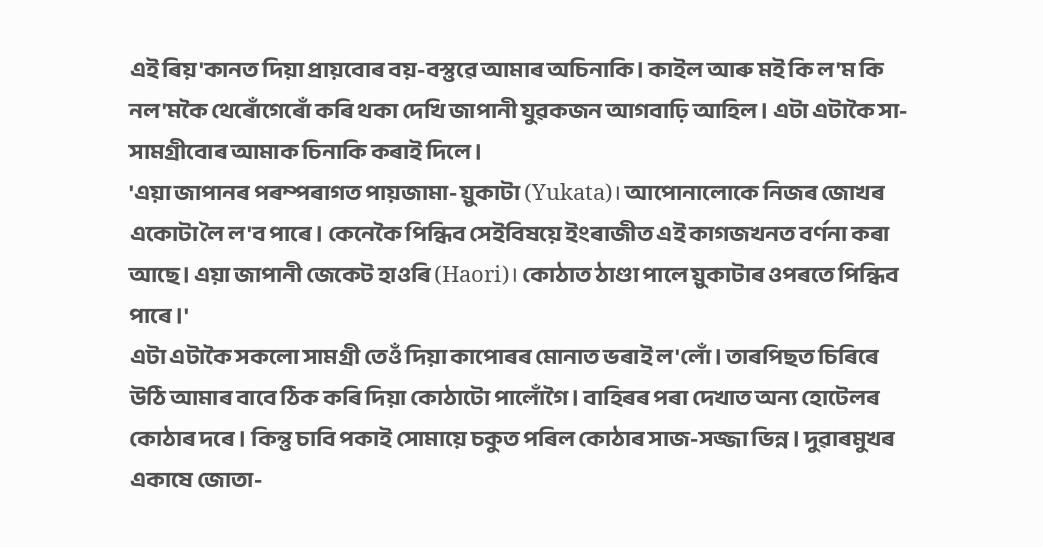এই ৰিয়'কানত দিয়া প্ৰায়বোৰ বয়-বস্তুৱে আমাৰ অচিনাকি। কাইল আৰু মই কি ল'ম কি নল'মকৈ থেৰোঁগেৰোঁ কৰি থকা দেখি জাপানী যুৱকজন আগবাঢ়ি আহিল। এটা এটাকৈ সা-সামগ্ৰীবোৰ আমাক চিনাকি কৰাই দিলে।
'এয়া জাপানৰ পৰম্পৰাগত পায়জামা- য়ুকাটা (Yukata)। আপোনালোকে নিজৰ জোখৰ একোটা লৈ ল'ব পাৰে। কেনেকৈ পিন্ধিব সেইবিষয়ে ইংৰাজীত এই কাগজখনত বৰ্ণনা কৰা আছে। এয়া জাপানী জেকেট হাওৰি (Haori)। কোঠাত ঠাণ্ডা পালে য়ুকাটাৰ ওপৰতে পিন্ধিব পাৰে।'
এটা এটাকৈ সকলো সামগ্ৰী তেওঁ দিয়া কাপোৰৰ মোনাত ভৰাই ল'লোঁ। তাৰপিছত চিৰিৰে উঠি আমাৰ বাবে ঠিক কৰি দিয়া কোঠাটো পালোঁগৈ। বাহিৰৰ পৰা দেখাত অন্য হোটেলৰ কোঠাৰ দৰে। কিন্তু চাবি পকাই সোমায়ে চকুত পৰিল কোঠাৰ সাজ-সজ্জা ভিন্ন। দুৱাৰমুখৰ একাষে জোতা-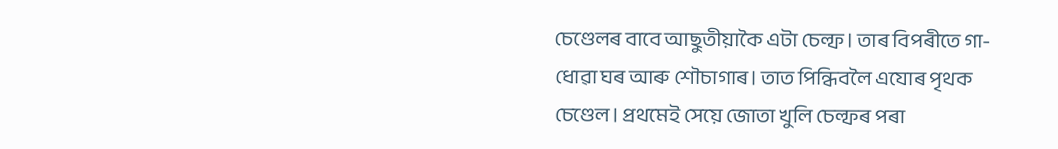চেণ্ডেলৰ বাবে আছুতীয়াকৈ এটা চেল্ফ। তাৰ বিপৰীতে গা-ধোৱা ঘৰ আৰু শৌচাগাৰ। তাত পিন্ধিবলৈ এযোৰ পৃথক চেণ্ডেল। প্ৰথমেই সেয়ে জোতা খুলি চেল্ফৰ পৰা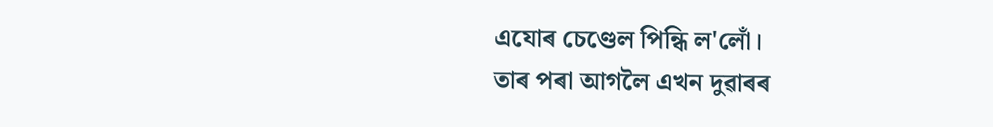এযোৰ চেণ্ডেল পিন্ধি ল'লোঁ।
তাৰ পৰা আগলৈ এখন দুৱাৰৰ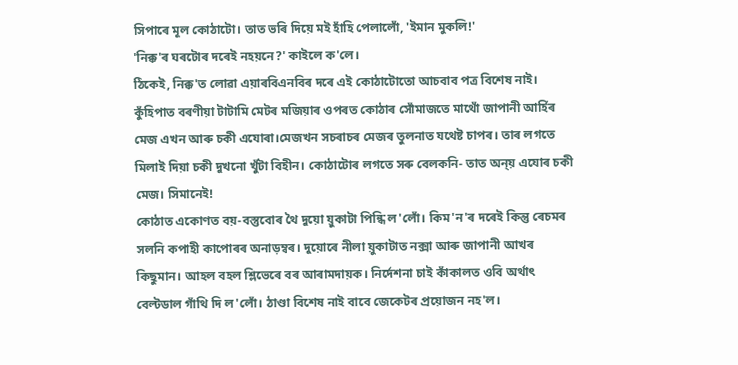সিপাৰে মূল কোঠাটো। তাত ভৰি দিয়ে মই হাঁহি পেলালোঁ, 'ইমান মুকলি!'
'নিক্ক'ৰ ঘৰটোৰ দৰেই নহয়নে?' কাইলে ক'লে।
ঠিকেই, নিক্ক'ত লোৱা এয়াৰবিএনবিৰ দৰে এই কোঠাটোতো আচবাব পত্ৰ বিশেষ নাই। কুঁহিপাত বৰণীয়া টাটামি মেটৰ মজিয়াৰ ওপৰত কোঠাৰ সোঁমাজতে মাথোঁ জাপানী আৰ্হিৰ মেজ এখন আৰু চকী এযোৰা।মেজখন সচৰাচৰ মেজৰ তুলনাত যথেষ্ট চাপৰ। তাৰ লগতে মিলাই দিয়া চকী দুখনো খুঁটা বিহীন। কোঠাটোৰ লগতে সৰু বেলকনি- তাত অন্য় এযোৰ চকী মেজ। সিমানেই!
কোঠাত একোণত বয়-বস্তুবোৰ থৈ দুয়ো য়ুকাটা পিন্ধি ল'লোঁ। কিম'ন'ৰ দৰেই কিন্তু ৰেচমৰ সলনি কপাহী কাপোৰৰ অনাড়ম্বৰ। দুয়োৰে নীলা য়ুকাটাত নক্সা আৰু জাপানী আখৰ কিছুমান। আহল বহল শ্লিভেৰে বৰ আৰামদায়ক। নিৰ্দেশনা চাই কাঁকালত ওবি অৰ্থাৎ বেল্টডাল গাঁথি দি ল'লোঁ। ঠাণ্ডা বিশেষ নাই বাবে জেকেটৰ প্ৰয়োজন নহ'ল।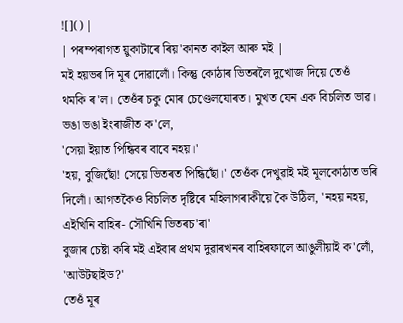![]() |
| পৰম্পৰাগত য়ুকাটাৰে ৰিয়'কানত কাইল আৰু মই |
মই হয়ভৰ দি মূৰ দোৱালোঁ। কিন্তু কোঠাৰ ভিতৰলৈ দুখোজ দিয়ে তেওঁ থমকি ৰ'ল। তেওঁৰ চকু মোৰ চেণ্ডেলযোৰত। মুখত যেন এক বিচলিত ভাৱ। ভঙা ভঙা ইংৰাজীত ক'লে,
'সেয়া ইয়াত পিন্ধিবৰ বাবে নহয়।'
'হয়, বুজিছোঁ! সেয়ে ভিতৰত পিন্ধিছোঁ।' তেওঁক দেখুৱাই মই মূলকোঠাত ভৰি দিলোঁ। আগতকৈও বিচলিত দৃষ্টিৰে মহিলাগৰাকীয়ে কৈ উঠিল, 'নহয় নহয়, এইখিনি বাহিৰ- সৌখিনি ভিতৰচ'ৰা'
বুজাৰ চেষ্টা কৰি মই এইবাৰ প্ৰথম দুৱাৰখনৰ বাহিৰফালে আঙুলীয়াই ক'লোঁ, 'আউটছাইড?'
তেওঁ মূৰ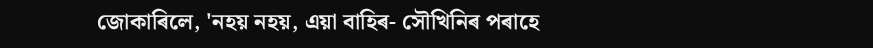জোকাৰিলে, 'নহয় নহয়, এয়া বাহিৰ- সৌখিনিৰ পৰাহে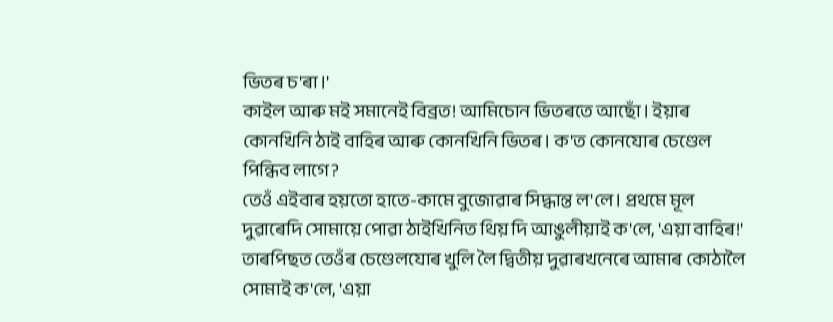ভিতৰ চ'ৰা।'
কাইল আৰু মই সমানেই বিব্ৰত! আমিচোন ভিতৰতে আছোঁ। ইয়াৰ কোনখিনি ঠাই বাহিৰ আৰু কোনখিনি ভিতৰ। ক'ত কোনযোৰ চেণ্ডেল পিন্ধিব লাগে?
তেওঁ এইবাৰ হয়তো হাতে-কামে বুজোৱাৰ সিদ্ধান্ত ল'লে। প্ৰথমে মূল দুৱাৰেদি সোমায়ে পোৱা ঠাইখিনিত থিয় দি আঙুলীয়াই ক'লে, 'এয়া বাহিৰ!'
তাৰপিছত তেওঁৰ চেণ্ডেলযোৰ খুলি লৈ দ্বিতীয় দুৱাৰখনেৰে আমাৰ কোঠালৈ সোমাই ক'লে, 'এয়া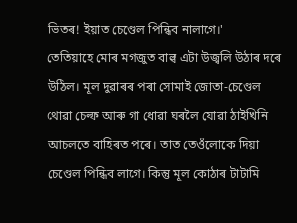ভিতৰ! ইয়াত চেণ্ডেল পিন্ধিব নালাগে।'
তেতিয়াহে মোৰ মগজুত বাল্ব এটা উজ্বলি উঠাৰ দৰে উঠিল। মূল দুৱাৰৰ পৰা সোমাই জোতা-চেণ্ডেল থোৱা চেল্ফ আৰু গা ধোৱা ঘৰলৈ যোৱা ঠাইখিনি আচলতে বাহিৰত পৰে। তাত তেওঁলোকে দিয়া চেণ্ডেল পিন্ধিব লাগে। কিন্তু মূল কোঠাৰ টাটামি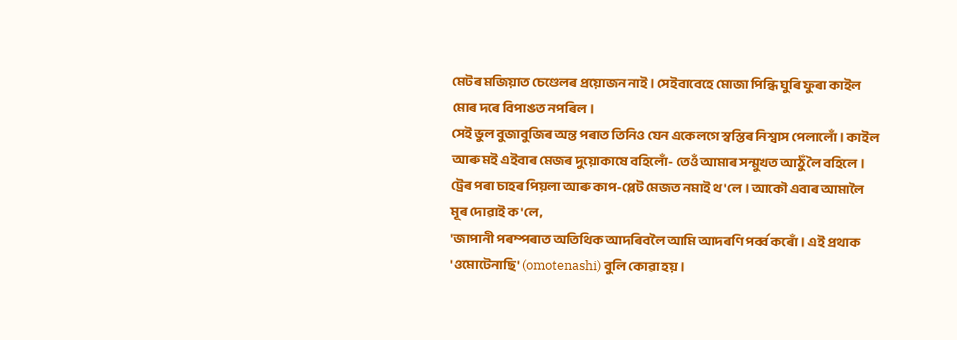মেটৰ মজিয়াত চেণ্ডেলৰ প্ৰয়োজন নাই। সেইবাবেহে মোজা পিন্ধি ঘুৰি ফুৰা কাইল মোৰ দৰে বিপাঙত নপৰিল।
সেই ভুল বুজাবুজিৰ অন্ত পৰাত তিনিও যেন একেলগে স্বস্তিৰ নিশ্বাস পেলালোঁ। কাইল আৰু মই এইবাৰ মেজৰ দুয়োকাষে বহিলোঁ- তেওঁ আমাৰ সন্মুখত আঠুঁ লৈ বহিলে। ট্ৰেৰ পৰা চাহৰ পিয়লা আৰু কাপ-প্লেট মেজত নমাই থ'লে। আকৌ এবাৰ আমালৈ মূৰ দোৱাই ক'লে,
'জাপানী পৰম্পৰাত অতিথিক আদৰিবলৈ আমি আদৰণি পৰ্ব্ব কৰোঁ। এই প্ৰথাক 'ওমোটেনাছি' (omotenashi) বুলি কোৱা হয়।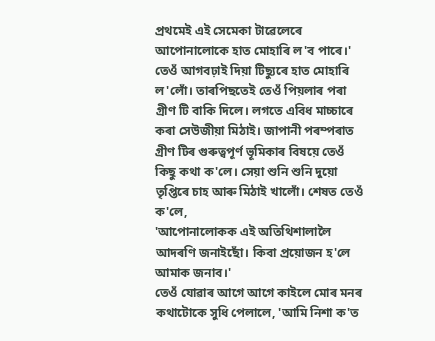প্ৰথমেই এই সেমেকা টাৱেলেৰে আপোনালোকে হাত মোহাৰি ল'ব পাৰে।'
তেওঁ আগবঢ়াই দিয়া টিছ্যুৰে হাত মোহাৰি ল'লোঁ। তাৰপিছতেই তেওঁ পিয়লাৰ পৰা গ্ৰীণ টি বাকি দিলে। লগতে এবিধ মাচ্চাৰে কৰা সেউজীয়া মিঠাই। জাপানী পৰম্পৰাত গ্ৰীণ টিৰ গুৰুত্বপূৰ্ণ ভূমিকাৰ বিষয়ে তেওঁ কিছু কথা ক'লে। সেয়া শুনি শুনি দুয়ো তৃপ্তিৰে চাহ আৰু মিঠাই খালোঁ। শেষত তেওঁ ক'লে,
'আপোনালোকক এই অতিথিশালালৈ আদৰণি জনাইছোঁ। কিবা প্ৰয়োজন হ'লে আমাক জনাব।'
তেওঁ যোৱাৰ আগে আগে কাইলে মোৰ মনৰ কথাটোকে সুধি পেলালে, 'আমি নিশা ক'ত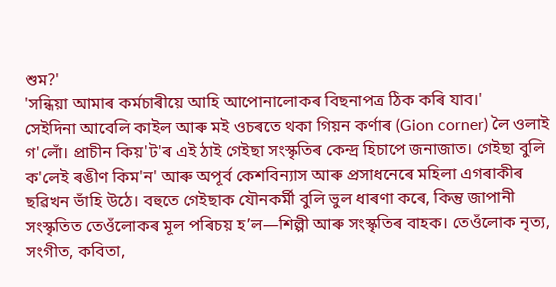শুম?'
'সন্ধিয়া আমাৰ কৰ্মচাৰীয়ে আহি আপোনালোকৰ বিছনাপত্ৰ ঠিক কৰি যাব।'
সেইদিনা আবেলি কাইল আৰু মই ওচৰতে থকা গিয়ন কৰ্ণাৰ (Gion corner) লৈ ওলাই গ'লোঁ। প্ৰাচীন কিয়'ট'ৰ এই ঠাই গেইছা সংস্কৃতিৰ কেন্দ্ৰ হিচাপে জনাজাত। গেইছা বুলি ক'লেই ৰঙীণ কিম'ন' আৰু অপূৰ্ব কেশবিন্যাস আৰু প্ৰসাধনেৰে মহিলা এগৰাকীৰ ছৱিখন ভাঁহি উঠে। বহুতে গেইছাক যৌনকৰ্মী বুলি ভুল ধাৰণা কৰে, কিন্তু জাপানী সংস্কৃতিত তেওঁলোকৰ মূল পৰিচয় হ’ল—শিল্পী আৰু সংস্কৃতিৰ বাহক। তেওঁলোক নৃত্য, সংগীত, কবিতা,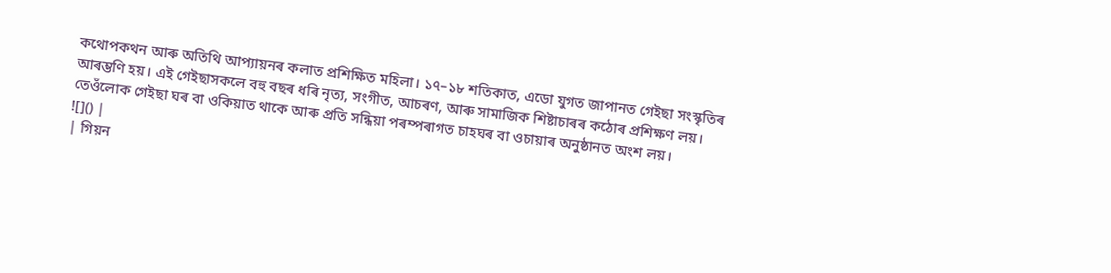কথোপকথন আৰু অতিথি আপ্যায়নৰ কলাত প্ৰশিক্ষিত মহিলা। ১৭–১৮ শতিকাত, এডো যুগত জাপানত গেইছা সংস্কৃতিৰ আৰম্ভণি হয়। এই গেইছাসকলে বহু বছৰ ধৰি নৃত্য, সংগীত, আচৰণ, আৰু সামাজিক শিষ্টাচাৰৰ কঠোৰ প্ৰশিক্ষণ লয়। তেওঁলোক গেইছা ঘৰ বা ওকিয়াত থাকে আৰু প্ৰতি সন্ধিয়া পৰম্পৰাগত চাহঘৰ বা ওচায়াৰ অনুষ্ঠানত অংশ লয়।
![]() |
| গিয়ন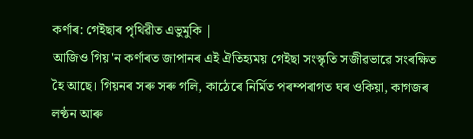কৰ্ণাৰ: গেইছাৰ পৃথিৱীত এভুমুকি |
আজিও গিয়'ন কৰ্ণাৰত জাপানৰ এই ঐতিহ্যময় গেইছা সংস্কৃতি সজীৱভাৱে সংৰক্ষিত হৈ আছে। গিয়নৰ সৰু সৰু গলি, কাঠেৰে নিৰ্মিত পৰম্পৰাগত ঘৰ ওকিয়া, কাগজৰ লণ্ঠন আৰু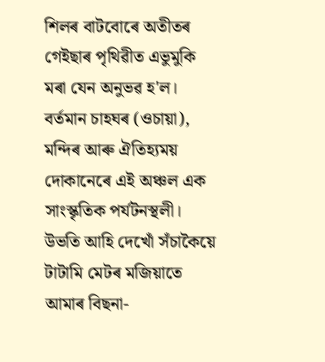শিলৰ বাটবোৰে অতীতৰ গেইছাৰ পৃথিৱীত এভুমুকি মৰা যেন অনুভৱ হ'ল। বৰ্তমান চাহঘৰ (ওচায়া), মন্দিৰ আৰু ঐতিহ্যময় দোকানেৰে এই অঞ্চল এক সাংস্কৃতিক পৰ্যটনস্থলী।
উভতি আহি দেখোঁ সঁচাকৈয়ে টাটামি মেটৰ মজিয়াতে আমাৰ বিছনা-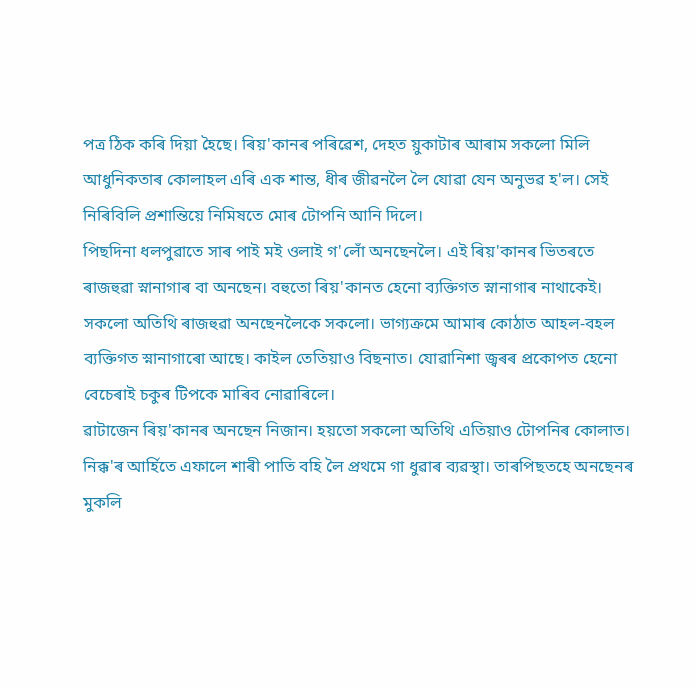পত্ৰ ঠিক কৰি দিয়া হৈছে। ৰিয়'কানৰ পৰিৱেশ, দেহত য়ুকাটাৰ আৰাম সকলো মিলি আধুনিকতাৰ কোলাহল এৰি এক শান্ত, ধীৰ জীৱনলৈ লৈ যোৱা যেন অনুভৱ হ'ল। সেই নিৰিবিলি প্ৰশান্তিয়ে নিমিষতে মোৰ টোপনি আনি দিলে।
পিছদিনা ধলপুৱাতে সাৰ পাই মই ওলাই গ'লোঁ অনছেনলৈ। এই ৰিয়'কানৰ ভিতৰতে ৰাজহুৱা স্নানাগাৰ বা অনছেন। বহুতো ৰিয়'কানত হেনো ব্যক্তিগত স্নানাগাৰ নাথাকেই। সকলো অতিথি ৰাজহুৱা অনছেনলৈকে সকলো। ভাগ্যক্ৰমে আমাৰ কোঠাত আহল-বহল ব্যক্তিগত স্নানাগাৰো আছে। কাইল তেতিয়াও বিছনাত। যোৱানিশা জ্বৰৰ প্ৰকোপত হেনো বেচেৰাই চকুৰ টিপকে মাৰিব নোৱাৰিলে।
ৱাটাজেন ৰিয়'কানৰ অনছেন নিজান। হয়তো সকলো অতিথি এতিয়াও টোপনিৰ কোলাত। নিক্ক'ৰ আৰ্হিতে এফালে শাৰী পাতি বহি লৈ প্ৰথমে গা ধুৱাৰ ব্যৱস্থা। তাৰপিছতহে অনছেনৰ মুকলি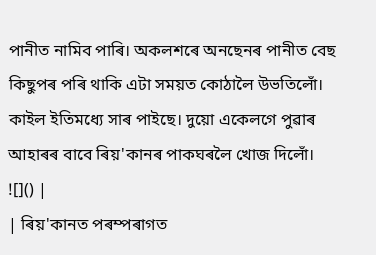পানীত নামিব পাৰি। অকলশৰে অনছেনৰ পানীত বেছ কিছুপৰ পৰি থাকি এটা সময়ত কোঠালৈ উভতিলোঁ। কাইল ইতিমধ্যে সাৰ পাইছে। দুয়ো একেলগে পুৱাৰ আহাৰৰ বাবে ৰিয়'কানৰ পাকঘৰলৈ খোজ দিলোঁ।
![]() |
| ৰিয়'কানত পৰম্পৰাগত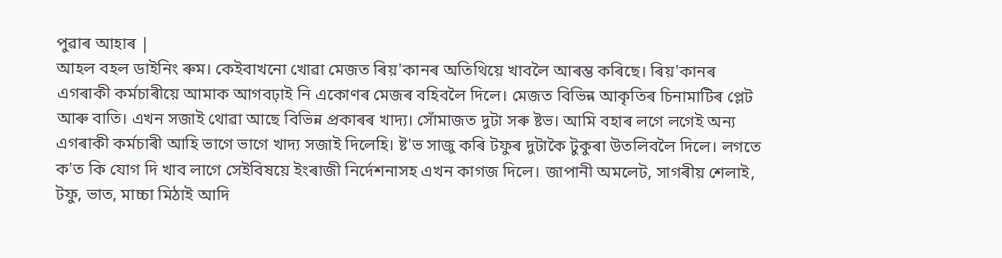পুৱাৰ আহাৰ |
আহল বহল ডাইনিং ৰুম। কেইবাখনো খোৱা মেজত ৰিয়'কানৰ অতিথিয়ে খাবলৈ আৰম্ভ কৰিছে। ৰিয়'কানৰ এগৰাকী কৰ্মচাৰীয়ে আমাক আগবঢ়াই নি একোণৰ মেজৰ বহিবলৈ দিলে। মেজত বিভিন্ন আকৃতিৰ চিনামাটিৰ প্লেট আৰু বাতি। এখন সজাই থোৱা আছে বিভিন্ন প্ৰকাৰৰ খাদ্য। সোঁমাজত দুটা সৰু ষ্টভ। আমি বহাৰ লগে লগেই অন্য এগৰাকী কৰ্মচাৰী আহি ভাগে ভাগে খাদ্য সজাই দিলেহি। ষ্ট'ভ সাজু কৰি টফুৰ দুটাকৈ টুকুৰা উতলিবলৈ দিলে। লগতে ক'ত কি যোগ দি খাব লাগে সেইবিষয়ে ইংৰাজী নিৰ্দেশনাসহ এখন কাগজ দিলে। জাপানী অমলেট, সাগৰীয় শেলাই, টফু, ভাত, মাচ্চা মিঠাই আদি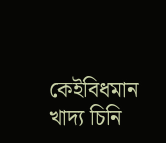কেইবিধমান খাদ্য চিনি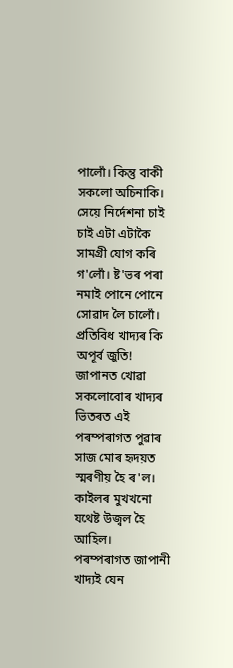পালোঁ। কিন্তু বাকী সকলো অচিনাকি। সেয়ে নিৰ্দেশনা চাই চাই এটা এটাকৈ সামগ্ৰী যোগ কৰি গ'লোঁ। ষ্ট'ভৰ পৰা নমাই পোনে পোনে সোৱাদ লৈ চালোঁ। প্ৰতিবিধ খাদ্যৰ কি অপূৰ্ব জুতি! জাপানত খোৱা সকলোবোৰ খাদ্যৰ ভিতৰত এই পৰম্পৰাগত পুৱাৰ সাজ মোৰ হৃদয়ত স্মৰণীয় হৈ ৰ'ল।
কাইলৰ মুখখনো যথেষ্ট উজ্বল হৈ আহিল। পৰম্পৰাগত জাপানী খাদ্যই যেন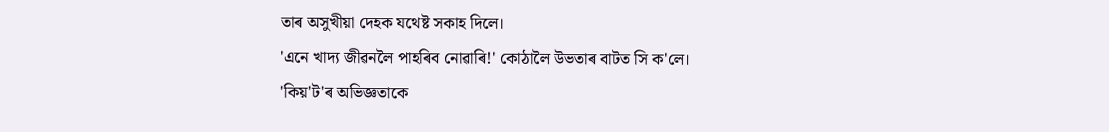তাৰ অসুখীয়া দেহক যথেষ্ট সকাহ দিলে।
'এনে খাদ্য জীৱনলৈ পাহৰিব নোৱাৰি!' কোঠালৈ উভতাৰ বাটত সি ক'লে।
'কিয়'ট'ৰ অভিজ্ঞতাকে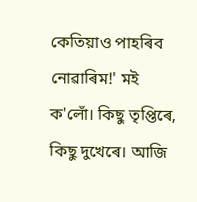কেতিয়াও পাহৰিব নোৱাৰিম!' মই ক'লোঁ। কিছু তৃপ্তিৰে, কিছু দুখেৰে। আজি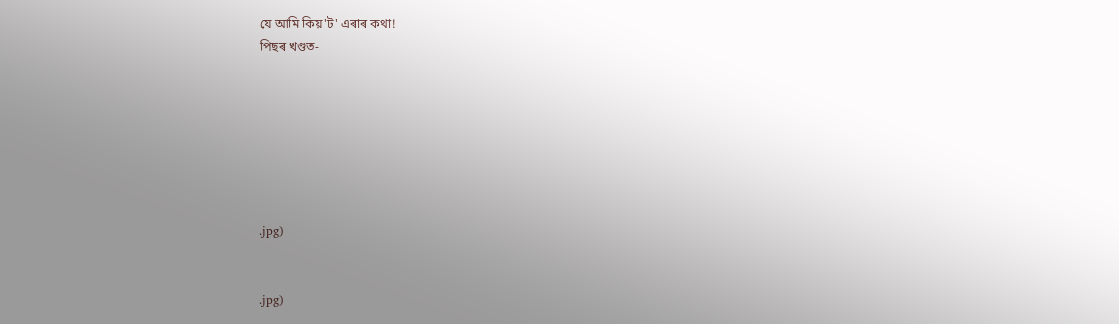যে আমি কিয়'ট' এৰাৰ কথা!
পিছৰ খণ্ডত-







.jpg)


.jpg)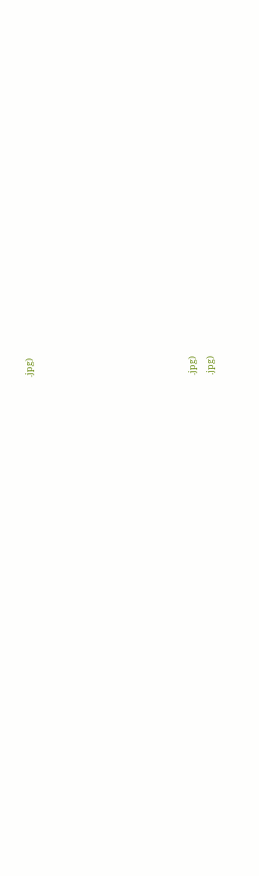.jpg)








.jpg)
.jpg)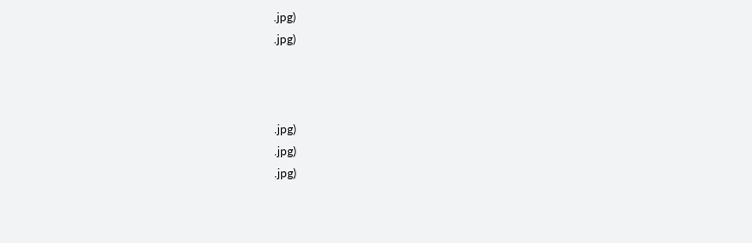.jpg)
.jpg)



.jpg)
.jpg)
.jpg)